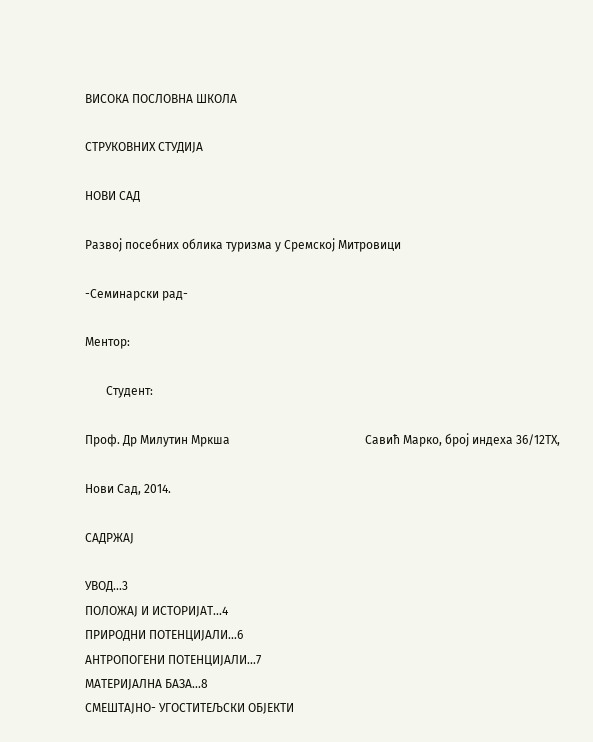ВИСОКА ПОСЛОВНА ШКОЛА

СТРУКОВНИХ СТУДИЈА

НОВИ САД

Развој посебних облика туризма у Сремској Митровици

-Семинарски рад-

Ментор:

       Студент:

Проф. Др Милутин Мркша                                             Савић Марко, број индеxа 36/12ТХ,

Нови Сад, 2014.

САДРЖАЈ

УВОД...3
ПОЛОЖАЈ И ИСТОРИЈАТ...4
ПРИРОДНИ ПОТЕНЦИЈАЛИ...6
АНТРОПОГЕНИ ПОТЕНЦИЈАЛИ...7
МАТЕРИЈАЛНА БАЗА...8
СМЕШТАЈНО- УГОСТИТЕЉСКИ ОБЈЕКТИ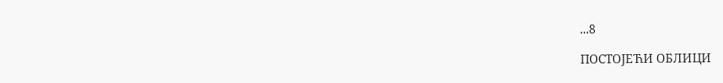...8

ПОСТОЈЕЋИ ОБЛИЦИ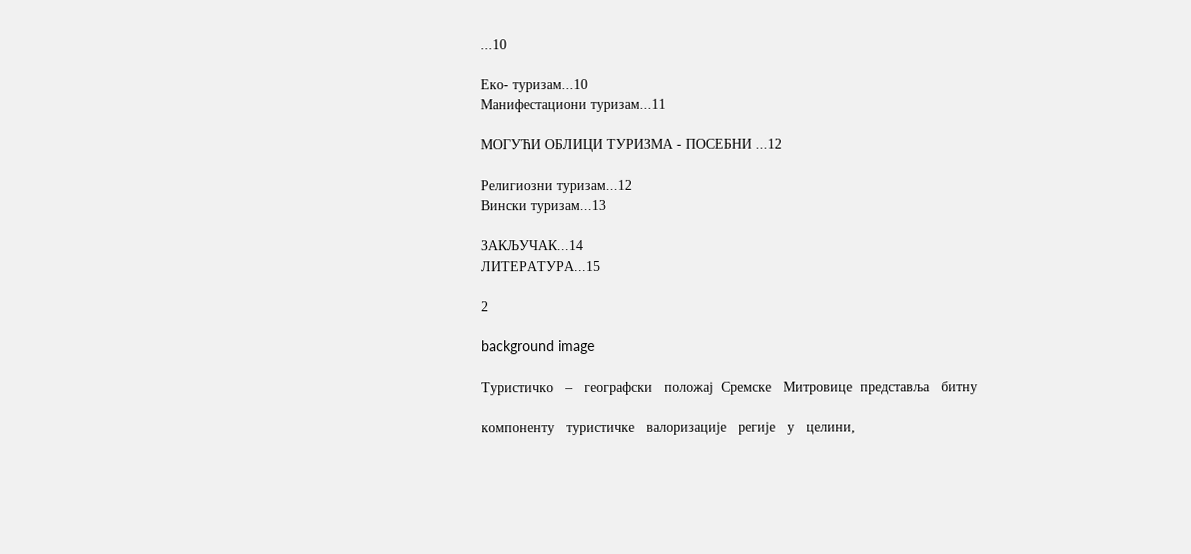...10

Еко- туризам...10
Манифестациони туризам...11

МОГУЋИ ОБЛИЦИ ТУРИЗМА - ПОСЕБНИ ...12

Религиозни туризам...12
Вински туризам...13

ЗАКЉУЧАК...14
ЛИТЕРАТУРА...15

2

background image

Туристичко   –   географски   положај  Сремске   Митровице  представља   битну

компоненту   туристичке   валоризације   регије   у   целини,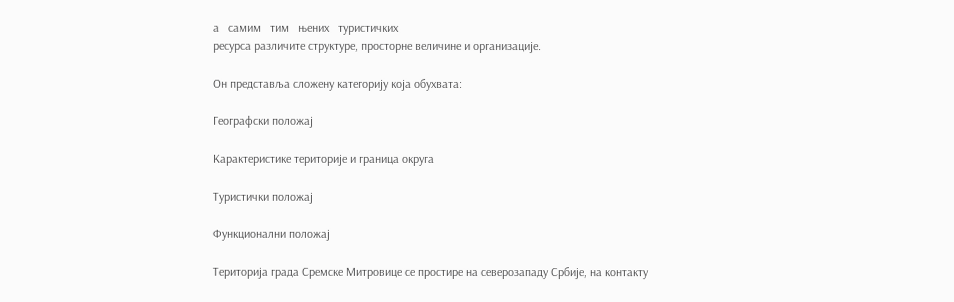а   самим   тим   њених   туристичких
ресурса различите структуре, просторне величине и организације.

Он представља сложену категорију која обухвата:

Географски положај

Карактеристике територије и граница округа

Туристички положај

Функционални положај

Територија града Сремске Митровице се простире на северозападу Србије, на контакту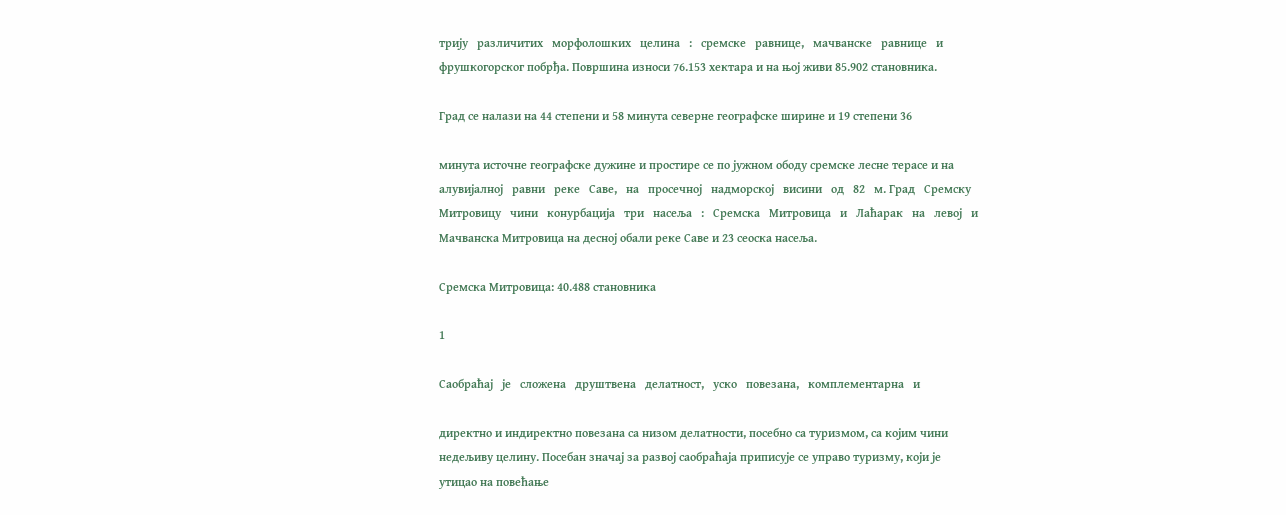трију   различитих   морфолошких   целина   :   сремске   равнице,   мачванске   равнице   и
фрушкогорског побрђа. Површина износи 76.153 хектара и на њој живи 85.902 становника.

Град се налази на 44 степени и 58 минута северне географске ширине и 19 степени 36

минута источне географске дужине и простире се по јужном ободу сремске лесне терасе и на
алувијалној   равни   реке   Саве,   на   просечној   надморској   висини   од   82   м. Град   Сремску
Митровицу   чини   конурбација   три   насеља   :   Сремска   Митровица   и   Лаћарак   на   левој   и
Мачванска Митровица на десној обали реке Саве и 23 сеоска насеља.

Сремска Митровица: 40.488 становника

1

Саобраћај   је   сложена   друштвена   делатност,   уско   повезана,   комплементарна   и

директно и индиректно повезана са низом делатности, посебно са туризмом, са којим чини
недељиву целину. Посебан значај за развој саобраћаја приписује се управо туризму, који је
утицао на повећање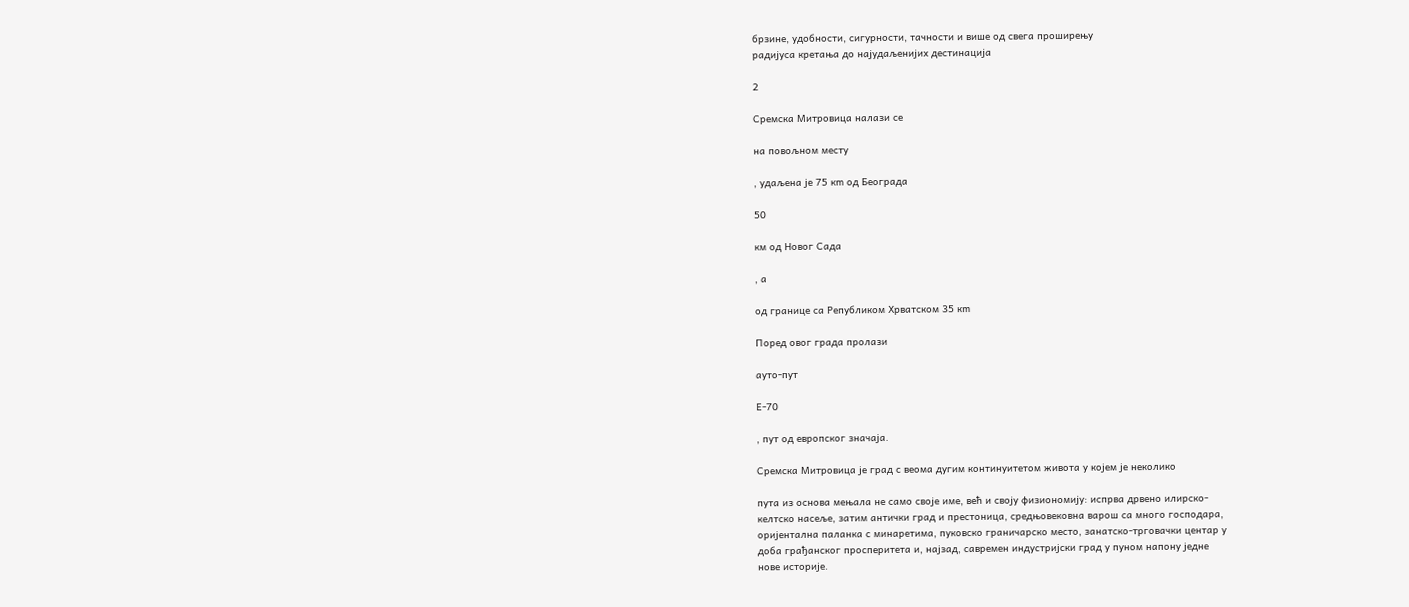брзине, удобности, сигурности, тачности и више од свега проширењу
радијуса кретања до најудаљенијих дестинација

2

Сремска Митровица налази се

на повољном месту

, удаљена је 75 кm од Београда

50

км од Новог Сада

, а

од границе са Републиком Хрватском 35 кm

Поред овог града пролази

ауто-пут

Е-70

, пут од европског значаја.

Сремска Митровица је град с веома дугим континуитетом живота у којем је неколико

пута из основа мењала не само своје име, већ и своју физиономију: испрва дрвено илирско-
келтско насеље, затим антички град и престоница, средњовековна варош са много господара,
оријентална паланка с минаретима, пуковско граничарско место, занатско-трговачки центар у
доба грађанског просперитета и, најзад, савремен индустријски град у пуном напону једне
нове историје.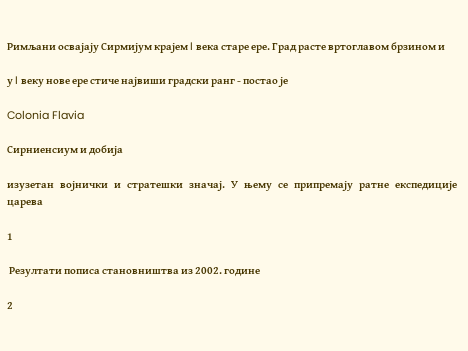Римљани освајају Сирмијум крајем I века старе ере. Град расте вртоглавом брзином и

у I веку нове ере стиче највиши градски ранг - постао је

Colonia Flavia

Сирниенсиум и добија

изузетан   војнички   и   стратешки   значај.   У   њему   се   припремају   ратне   експедиције   царева

1

 Резултати пописа становништва из 2002. године

2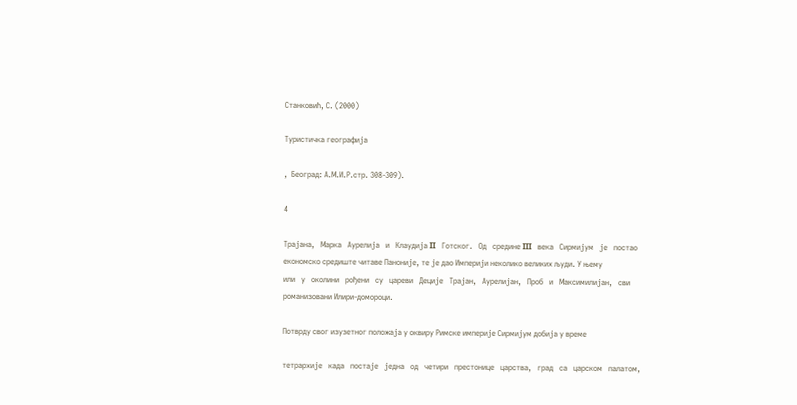Станковић, С. (2000)

Туристичка географија

,  Београд: А.М.И.Р.стр. 308-309).

4

Трајана,   Марка   Аурелија   и   Клаудија II   Готског.   Од   средине III   века   Сирмијум   је   постао
економско средиште читаве Паноније, те је дао Империји неколико великих људи. У њему
или   у   околини   рођени   су   цареви   Деције   Трајан,   Аурелијан,   Проб   и   Максимилијан,   сви
романизовани Илири-домороци.

Потврду свог изузетног положаја у оквиру Римске империје Сирмијум добија у време

тетрархије   када   постаје   једна   од   четири   престонице   царства,   град   са   царском   палатом,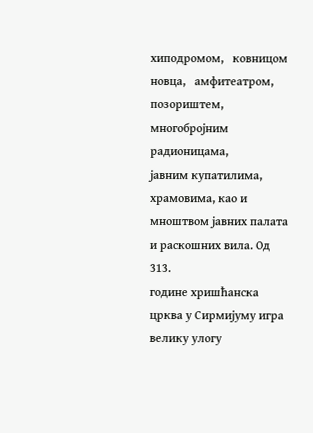хиподромом,   ковницом   новца,   амфитеатром,   позориштем,   многобројним   радионицама,
јавним купатилима, храмовима, као и мноштвом јавних палата и раскошних вила. Од 313.
године хришћанска црква у Сирмијуму игра велику улогу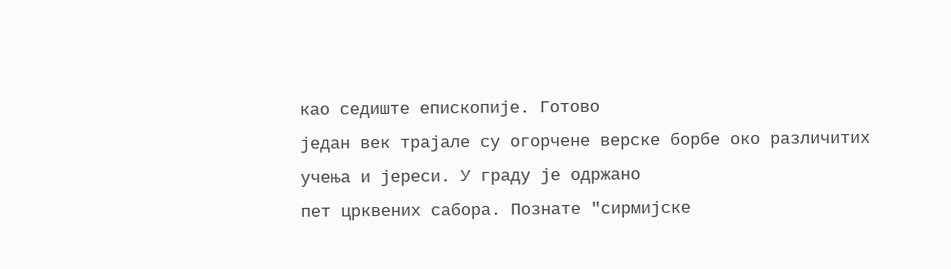као седиште епископије. Готово
један век трајале су огорчене верске борбе око различитих учења и јереси. У граду је одржано
пет црквених сабора. Познате "сирмијске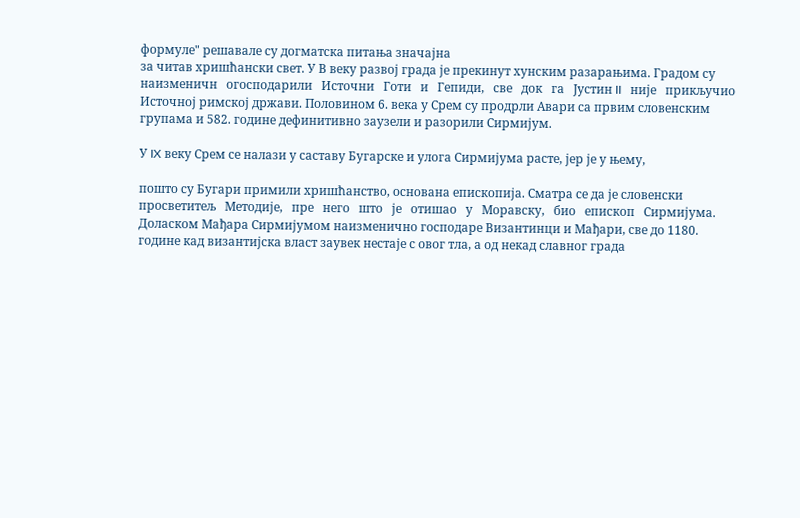формуле" решавале су догматска питања значајна
за читав хришћански свет. У В веку развој града је прекинут хунским разарањима. Градом су
наизменичн   огосподарили   Источни   Готи   и   Гепиди,   све   док   га   Јустин II   није   прикључио
Источној римској држави. Половином 6. века у Срем су продрли Авари са првим словенским
групама и 582. године дефинитивно заузели и разорили Сирмијум.

У IX веку Срем се налази у саставу Бугарске и улога Сирмијума расте, јер је у њему,

пошто су Бугари примили хришћанство, основана епископија. Сматра се да је словенски
просветитељ   Методије,   пре   него   што   је   отишао   у   Моравску,   био   епископ   Сирмијума.
Доласком Мађара Сирмијумом наизменично господаре Византинци и Мађари, све до 1180.
године кад византијска власт заувек нестаје с овог тла, а од некад славног града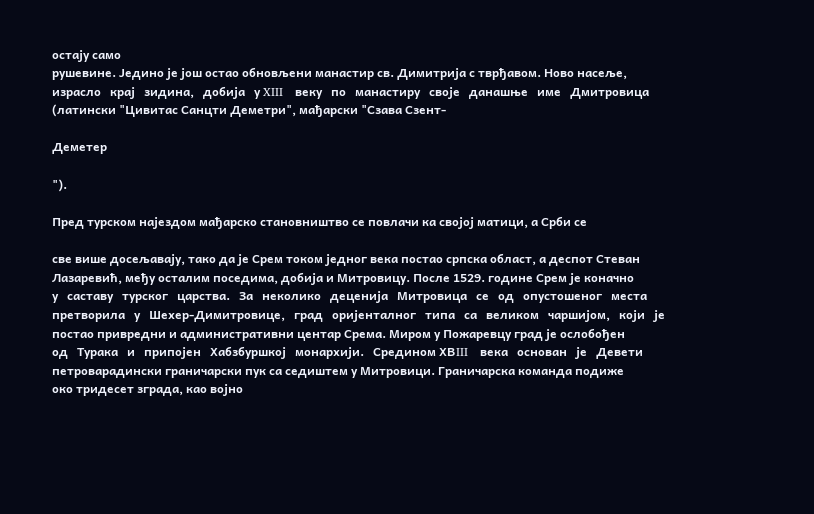остају само
рушевине. Једино је још остао обновљени манастир св. Димитрија с тврђавом. Ново насеље,
израсло   крај   зидина,   добија   у XIII   веку   по   манастиру   своје   данашње   име   Дмитровица
(латински "Цивитас Санцти Деметри", мађарски "Сзава Сзент-

Деметер

").

Пред турском најездом мађарско становништво се повлачи ка својој матици, а Срби се

све више досељавају, тако да је Срем током једног века постао српска област, а деспот Стеван
Лазаревић, међу осталим поседима, добија и Митровицу. После 1529. године Срем је коначно
у   саставу   турског   царства.   За   неколико   деценија   Митровица   се   од   опустошеног   места
претворила   у   Шехер-Димитровице,   град   оријенталног   типа   са   великом   чаршијом,   који   је
постао привредни и административни центар Срема. Миром у Пожаревцу град је ослобођен
од   Турака   и   припојен   Хабзбуршкој   монархији.   Средином XВIII   века   основан   је   Девети
петроварадински граничарски пук са седиштем у Митровици. Граничарска команда подиже
око тридесет зграда, као војно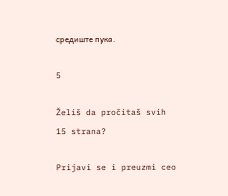средиште пука.

5

Želiš da pročitaš svih 15 strana?

Prijavi se i preuzmi ceo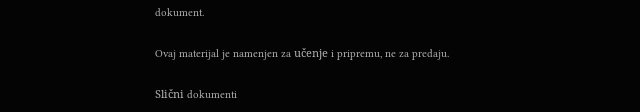dokument.

Ovaj materijal je namenjen za učenje i pripremu, ne za predaju.

Slični dokumenti